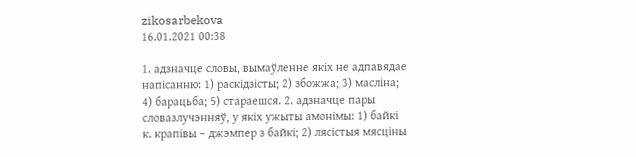zikosarbekova
16.01.2021 00:38

1. адзначце словы, вымаўленне якіх не адпавядае напісанню: 1) раскідзісты; 2) збожжа; 3) масліна; 4) барацьба; 5) стараешся. 2. адзначце пары словазлучэнняў, у якіх ужыты амонімы: 1) байкі к. крапівы – джэмпер з байкі; 2) лясістыя мясціны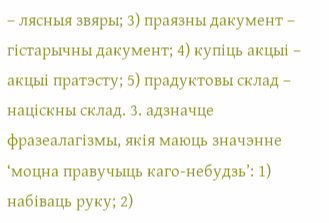– лясныя звяры; 3) праязны дакумент – гістарычны дакумент; 4) купіць акцыі – акцыі пратэсту; 5) прадуктовы склад – націскны склад. 3. адзначце фразеалагізмы, якія маюць значэнне ‘моцна правучыць каго-небудзь’: 1) набіваць руку; 2)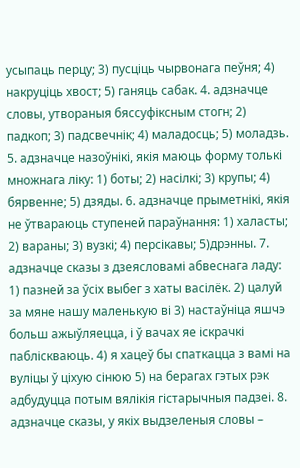усыпаць перцу; 3) пусціць чырвонага пеўня; 4) накруціць хвост; 5) ганяць сабак. 4. адзначце словы, утвораныя бяссуфіксным стогн; 2) падкоп; 3) падсвечнік; 4) маладосць; 5) моладзь. 5. адзначце назоўнікі, якія маюць форму толькі множнага ліку: 1) боты; 2) насілкі; 3) крупы; 4) бярвенне; 5) дзяды. 6. адзначце прыметнікі, якія не ўтвараюць ступеней параўнання: 1) халасты; 2) вараны; 3) вузкі; 4) персікавы; 5)дрэнны. 7. адзначце сказы з дзеясловамі абвеснага ладу: 1) пазней за ўсіх выбег з хаты васілёк. 2) цалуй за мяне нашу маленькую ві 3) настаўніца яшчэ больш ажыўляецца, і ў вачах яе іскрачкі пабліскваюць. 4) я хацеў бы спаткацца з вамі на вуліцы ў ціхую сінюю 5) на берагах гэтых рэк адбудуцца потым вялікія гістарычныя падзеі. 8. адзначце сказы, у якіх выдзеленыя словы –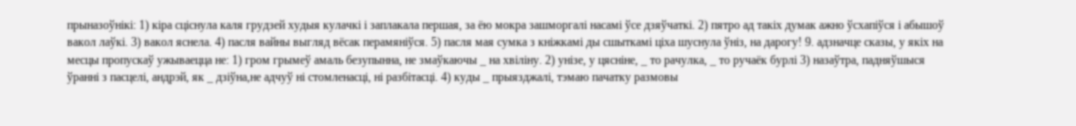прыназоўнікі: 1) кіра сціснула каля грудзей худыя кулачкі і заплакала першая, за ёю мокра зашморгалі насамі ўсе дзяўчаткі. 2) пятро ад такіх думак ажно ўсхапіўся і абышоў вакол лаўкі. 3) вакол яснела. 4) пасля вайны выгляд вёсак перамяніўся. 5) пасля мая сумка з кніжкамі ды сшыткамі ціха шуснула ўніз, на дарогу! 9. адзначце сказы, у якіх на месцы пропускаў ужываецца не: 1) гром грымеў амаль безупынна, не змаўкаючы _ на хвіліну. 2) унізе, у цясніне, _ то рачулка, _ то ручаёк бурлі 3) назаўтра, падняўшыся ўранні з пасцелі, андрэй, як _ дзіўна,не адчуў ні стомленасці, ні разбітасці. 4) куды _ прыязджалі, тэмаю пачатку размовы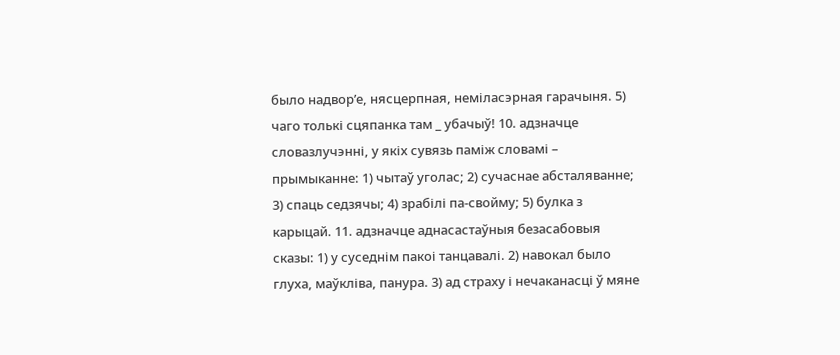было надвор’е, нясцерпная, неміласэрная гарачыня. 5) чаго толькі сцяпанка там _ убачыў! 10. адзначце словазлучэнні, у якіх сувязь паміж словамі – прымыканне: 1) чытаў уголас; 2) сучаснае абсталяванне; 3) спаць седзячы; 4) зрабілі па-свойму; 5) булка з карыцай. 11. адзначце аднасастаўныя безасабовыя сказы: 1) у суседнім пакоі танцавалі. 2) навокал было глуха, маўкліва, панура. 3) ад страху і нечаканасці ў мяне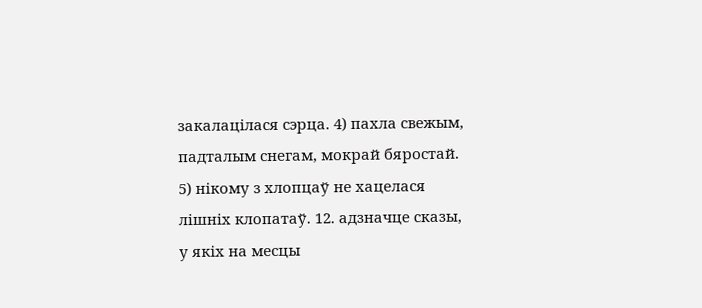закалацілася сэрца. 4) пахла свежым, падталым снегам, мокрай бяростай. 5) нікому з хлопцаў не хацелася лішніх клопатаў. 12. адзначце сказы, у якіх на месцы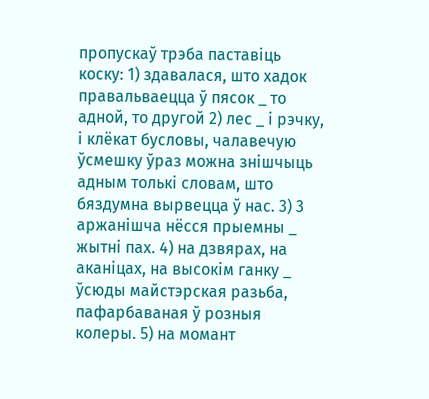пропускаў трэба паставіць коску: 1) здавалася, што хадок правальваецца ў пясок _ то адной, то другой 2) лес _ і рэчку, і клёкат бусловы, чалавечую ўсмешку ўраз можна знішчыць адным толькі словам, што бяздумна вырвецца ў нас. 3) 3 аржанішча нёсся прыемны _ жытні пах. 4) на дзвярах, на аканіцах, на высокім ганку _ ўсюды майстэрская разьба, пафарбаваная ў розныя колеры. 5) на момант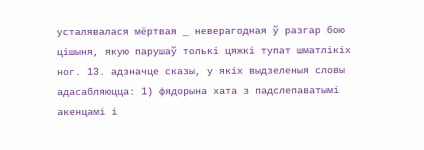усталявалася мёртвая _ неверагодная ў разгар бою цішыня, якую парушаў толькі цяжкі тупат шматлікіх ног. 13. адзначце сказы, у якіх выдзеленыя словы адасабляюцца: 1) фядорына хата з падслепаватымі акенцамі і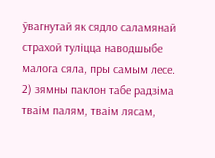ўвагнутай як сядло саламянай страхой туліцца наводшыбе малога сяла, пры самым лесе. 2) зямны паклон табе радзіма тваім палям, тваім лясам,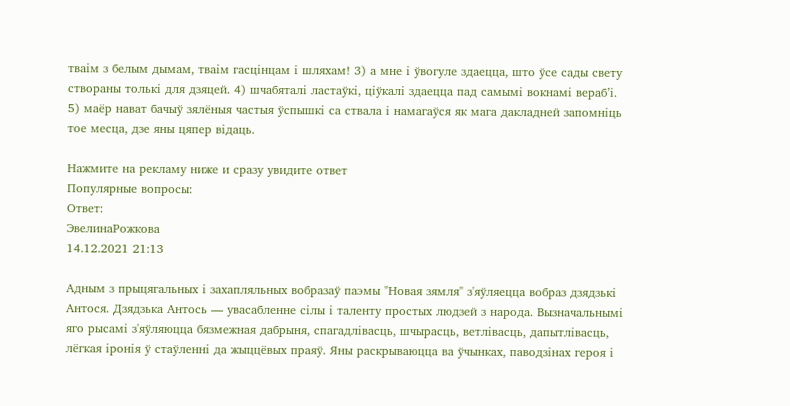тваім з белым дымам, тваім гасцінцам і шляхам! 3) а мне і ўвогуле здаецца, што ўсе сады свету створаны толькі для дзяцей. 4) шчабяталі ластаўкі, ціўкалі здаецца пад самымі вокнамі вераб’і. 5) маёр нават бачыў зялёныя частыя ўспышкі са ствала і намагаўся як мага дакладней запомніць тое месца, дзе яны цяпер відаць.

Нажмите на рекламу ниже и сразу увидите ответ
Популярные вопросы:
Ответ:
ЭвелинаРожкова
14.12.2021 21:13

Адным з прыцягальных і захапляльных вобразаў паэмы "Новая зямля" з'яўляецца вобраз дзядзькі Антося. Дзядзька Антось — увасабленне сілы і таленту простых людзей з народа. Вызначальнымі яго рысамі з'яўляюцца бязмежная дабрыня, спагадлівасць, шчырасць, ветлівасць, дапытлівасць, лёгкая іронія ў стаўленні да жыццёвых праяў. Яны раскрываюцца ва ўчынках, паводзінах героя і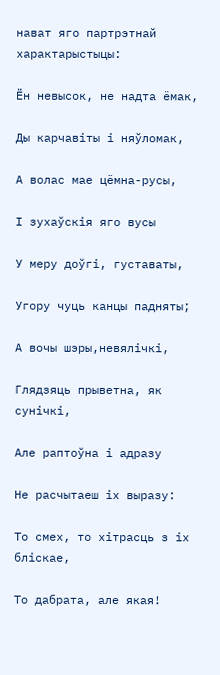нават яго партрэтнай характарыстыцы:

Ён невысок, не надта ёмак,

Ды карчавіты і няўломак,

А волас мае цёмна-русы,

І зухаўскія яго вусы

У меру доўгі, густаваты,

Угору чуць канцы падняты;

А вочы шэры,невялічкі,

Глядзяць прыветна, як сунічкі,

Але раптоўна і адразу

Не расчытаеш іх выразу:

То смех, то хітрасць з іх бліскае,

То дабрата, але якая!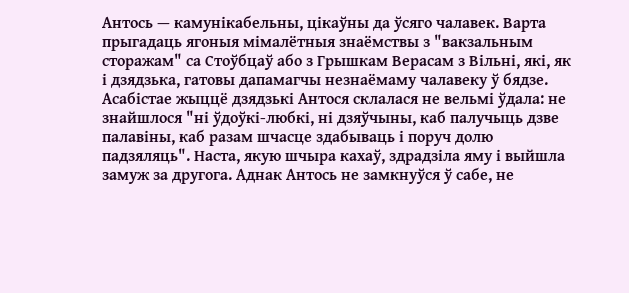Антось — камунікабельны, цікаўны да ўсяго чалавек. Варта прыгадаць ягоныя мімалётныя знаёмствы з "вакзальным сторажам" са Стоўбцаў або з Грышкам Верасам з Вільні, які, як і дзядзька, гатовы дапамагчы незнаёмаму чалавеку ў бядзе. Асабістае жыццё дзядзькі Антося склалася не вельмі ўдала: не знайшлося "ні ўдоўкі-любкі, ні дзяўчыны, каб палучыць дзве палавіны, каб разам шчасце здабываць і поруч долю падзяляць". Наста, якую шчыра кахаў, здрадзіла яму і выйшла замуж за другога. Аднак Антось не замкнуўся ў сабе, не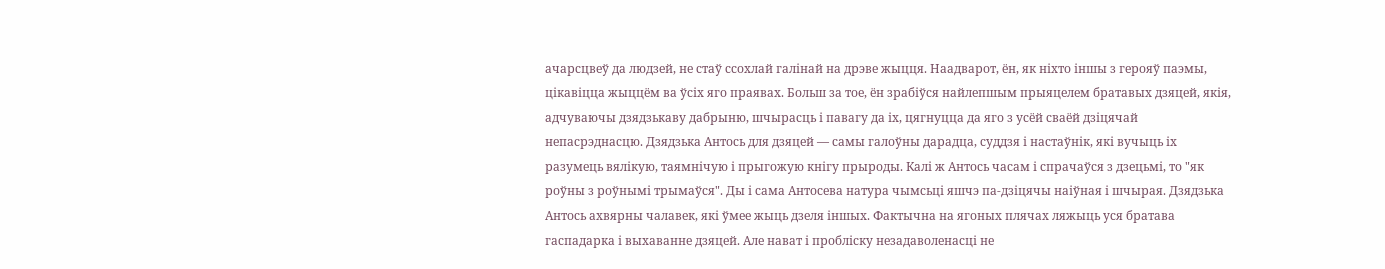ачарсцвеў да людзей, не стаў ссохлай галінай на дрэве жыцця. Наадварот, ён, як ніхто іншы з герояў паэмы, цікавіцца жыццём ва ўсіх яго праявах. Больш за тое, ён зрабіўся найлепшым прыяцелем братавых дзяцей, якія, адчуваючы дзядзькаву дабрыню, шчырасць і павагу да іх, цягнуцца да яго з усёй сваёй дзіцячай непасрэднасцю. Дзядзька Антось для дзяцей — самы галоўны дарадца, суддзя і настаўнік, які вучыць іх разумець вялікую, таямнічую і прыгожую кнігу прыроды. Калі ж Антось часам і спрачаўся з дзецьмі, то "як роўны з роўнымі трымаўся". Ды і сама Антосева натура чымсьці яшчэ па-дзіцячы наіўная і шчырая. Дзядзька Антось ахвярны чалавек, які ўмее жыць дзеля іншых. Фактычна на ягоных плячах ляжыць уся братава гаспадарка і выхаванне дзяцей. Але нават і пробліску незадаволенасці не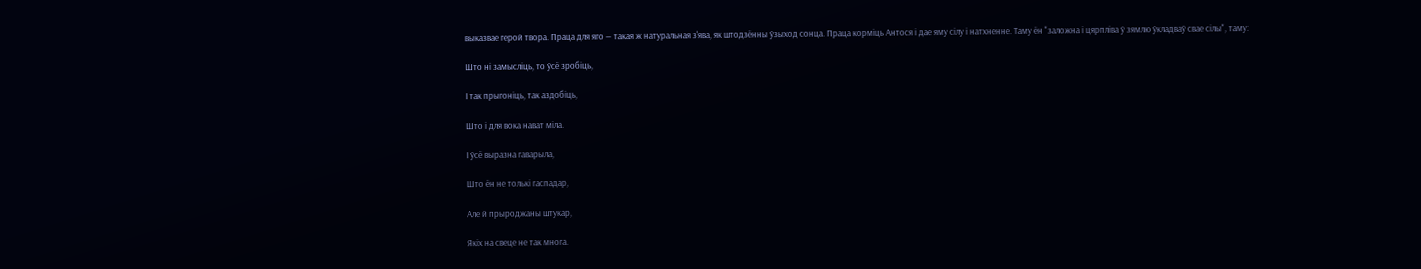выказвае герой твора. Праца для яго — такая ж натуральная з'ява, як штодзённы ўзыход сонца. Праца корміць Антося і дае яму сілу і натхненне. Таму ён "заложна і цярпліва ў зямлю ўкладваў свае сілы", таму:

Што ні замысліць, то ўсё зробіць,

І так прыгоніць, так аздобіць,

Што і для вока нават міла.

І ўсё выразна гаварыла,

Што ён не толькі гаспадар,

Але й прыроджаны штукар,

Якіх на свеце не так многа.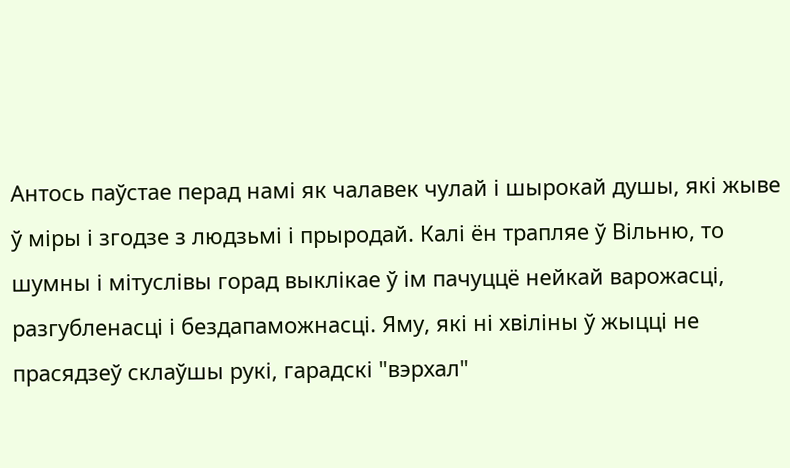Антось паўстае перад намі як чалавек чулай і шырокай душы, які жыве ў міры і згодзе з людзьмі і прыродай. Калі ён трапляе ў Вільню, то шумны і мітуслівы горад выклікае ў ім пачуццё нейкай варожасці, разгубленасці і бездапаможнасці. Яму, які ні хвіліны ў жыцці не прасядзеў склаўшы рукі, гарадскі "вэрхал"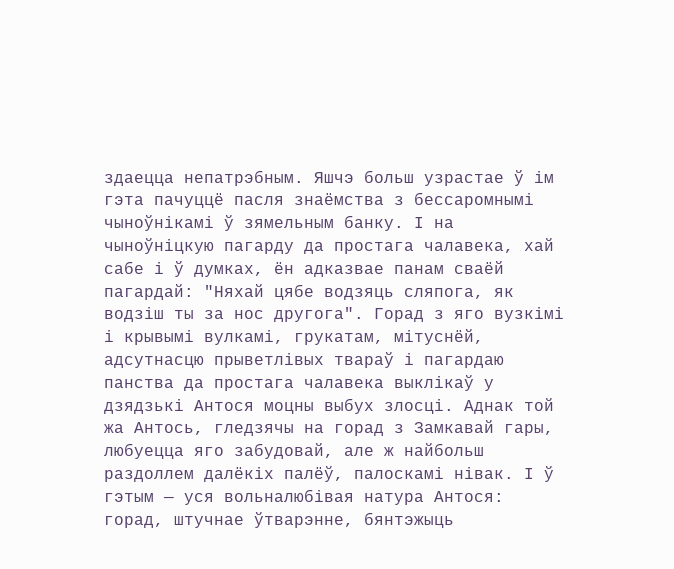здаецца непатрэбным. Яшчэ больш узрастае ў ім гэта пачуццё пасля знаёмства з бессаромнымі чыноўнікамі ў зямельным банку. І на чыноўніцкую пагарду да простага чалавека, хай сабе і ў думках, ён адказвае панам сваёй пагардай: "Няхай цябе водзяць сляпога, як водзіш ты за нос другога". Горад з яго вузкімі і крывымі вулкамі, грукатам, мітуснёй, адсутнасцю прыветлівых твараў і пагардаю панства да простага чалавека выклікаў у дзядзькі Антося моцны выбух злосці. Аднак той жа Антось, гледзячы на горад з Замкавай гары, любуецца яго забудовай, але ж найбольш раздоллем далёкіх палёў, палоскамі нівак. І ў гэтым — уся вольналюбівая натура Антося: горад, штучнае ўтварэнне, бянтэжыць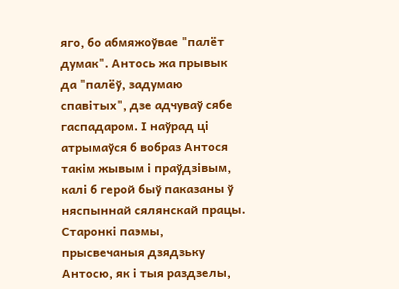яго, бо абмяжоўвае "палёт думак". Антось жа прывык да "палёў, задумаю спавітых", дзе адчуваў сябе гаспадаром. І наўрад ці атрымаўся б вобраз Антося такім жывым і праўдзівым, калі б герой быў паказаны ў няспыннай сялянскай працы. Старонкі паэмы, прысвечаныя дзядзьку Антосю, як і тыя раздзелы,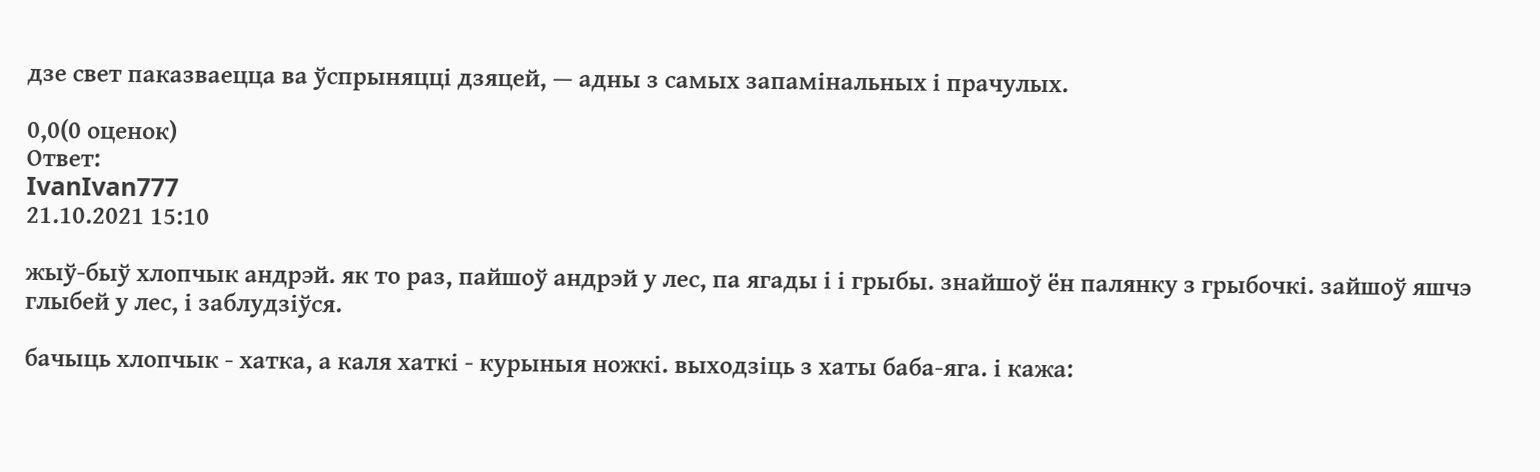дзе свет паказваецца ва ўспрыняцці дзяцей, — адны з самых запамінальных і прачулых.

0,0(0 оценок)
Ответ:
IvanIvan777
21.10.2021 15:10

жыў-быў хлопчык андрэй. як то раз, пайшоў андрэй у лес, па ягады і і грыбы. знайшоў ён палянку з грыбочкі. зайшоў яшчэ глыбей у лес, і заблудзіўся.

бачыць хлопчык - хатка, а каля хаткі - курыныя ножкі. выходзіць з хаты баба-яга. і кажа: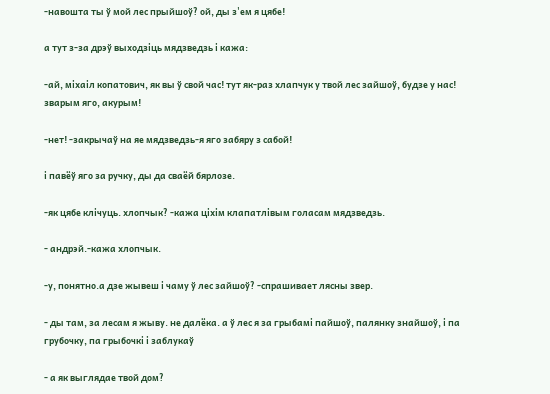-навошта ты ў мой лес прыйшоў? ой, ды з'ем я цябе!

а тут з-за дрэў выходзіць мядзведзь і кажа:

-ай, міхаіл копатович, як вы ў свой час! тут як-раз хлапчук у твой лес зайшоў, будзе у нас! зварым яго, акурым!

-нет! -закрычаў на яе мядзведзь-я яго забяру з сабой!

і павёў яго за ручку, ды да сваёй бярлозе.

-як цябе клічуць. хлопчык? -кажа ціхім клапатлівым голасам мядзведзь.

- андрэй.-кажа хлопчык.

-у, понятно.а дзе жывеш і чаму ў лес зайшоў? -спрашивает лясны звер.

- ды там, за лесам я жыву. не далёка. а ў лес я за грыбамі пайшоў, палянку знайшоў, і па грубочку, па грыбочкі і заблукаў

- а як выглядае твой дом?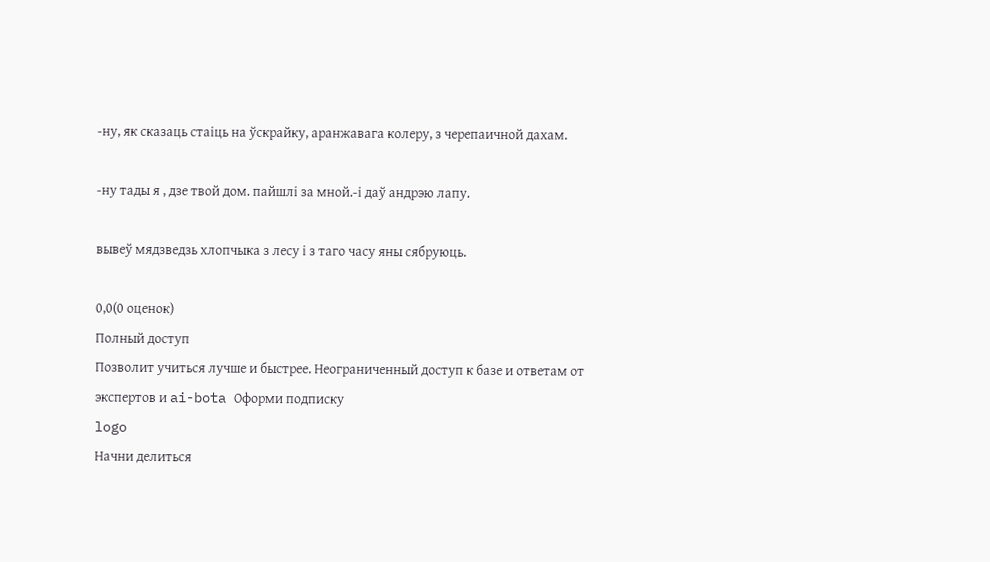-ну, як сказаць стаіць на ўскрайку, аранжавага колеру, з черепаичной дахам.

-ну тады я , дзе твой дом. пайшлі за мной.-і даў андрэю лапу.

вывеў мядзведзь хлопчыка з лесу і з таго часу яны сябруюць.

0,0(0 оценок)
Полный доступ
Позволит учиться лучше и быстрее. Неограниченный доступ к базе и ответам от экспертов и ai-bota Оформи подписку
logo
Начни делиться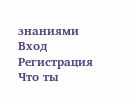знаниями
Вход Регистрация
Что ты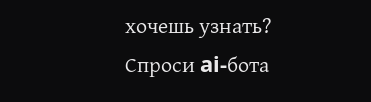хочешь узнать?
Спроси ai-бота